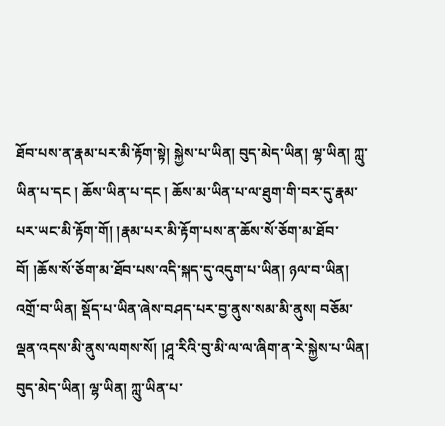ཐོབ་པས་ན་རྣམ་པར་མི་རྟོག་སྟེ། སྐྱེས་པ་ཡིན། བུད་མེད་ཡིན། ལྷ་ཡིན། ཀླུ་ཡིན་པ་དང ། ཆོས་ཡིན་པ་དང ། ཆོས་མ་ཡིན་པ་ལ་ཐུག་གི་བར་དུ་རྣམ་པར་ཡང་མི་རྟོག་གོ། །རྣམ་པར་མི་རྟོག་པས་ན་ཆོས་སོ་ཅོག་མ་ཐོབ་བོ། །ཆོས་སོ་ཅོག་མ་ཐོབ་པས་འདི་སྐད་དུ་འདུག་པ་ཡིན། ཉལ་བ་ཡིན། འགྲོ་བ་ཡིན། སྡོད་པ་ཡིན་ཞེས་བཤད་པར་བྱ་ནུས་སམ་མི་ནུས། བཅོམ་ལྡན་འདས་མི་ནུས་ལགས་སོ། །ཤཱ་རིའི་བུ་མི་ལ་ལ་ཞིག་ན་རེ་སྐྱེས་པ་ཡིན། བུད་མེད་ཡིན། ལྷ་ཡིན། ཀླུ་ཡིན་པ་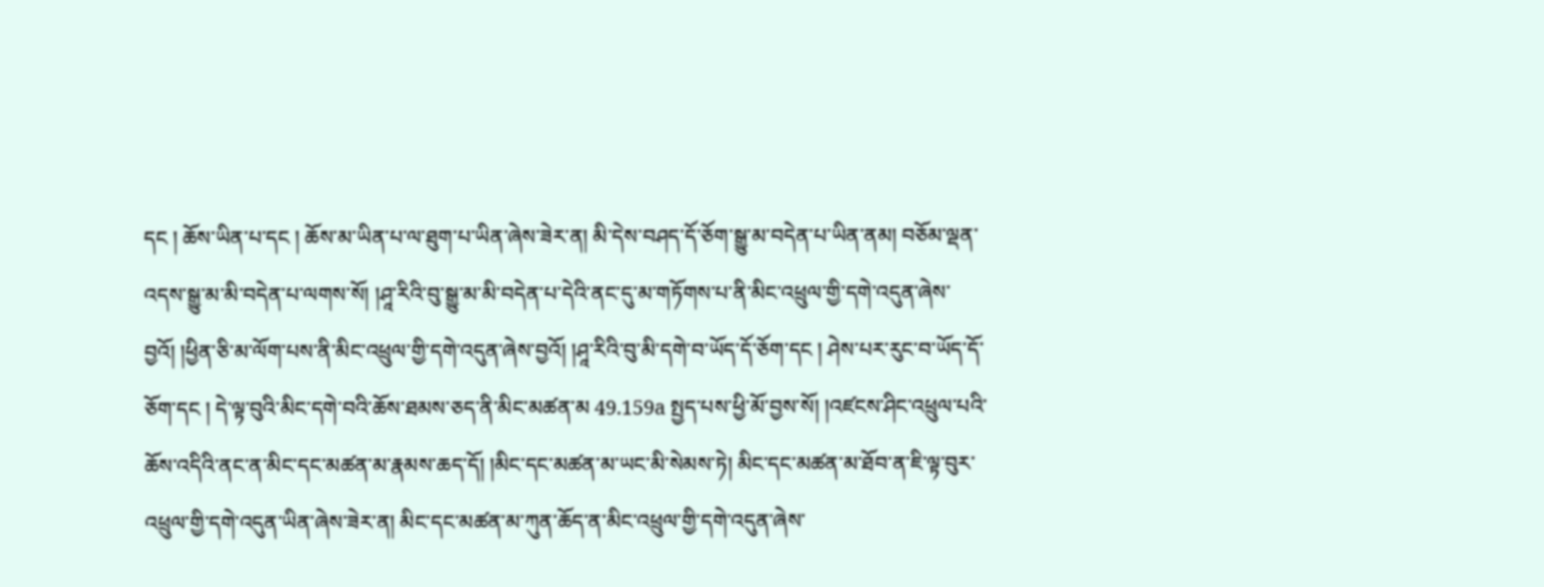དང ། ཆོས་ཡིན་པ་དང ། ཆོས་མ་ཡིན་པ་ལ་ཐུག་པ་ཡིན་ཞེས་ཟེར་ན། མི་དེས་བཤད་དོ་ཅོག་སྒྱུ་མ་བདེན་པ་ཡིན་ནམ། བཅོམ་ལྡན་འདས་སྒྱུ་མ་མི་བདེན་པ་ལགས་སོ། །ཤཱ་རིའི་བུ་སྒྱུ་མ་མི་བདེན་པ་དེའི་ནང་དུ་མ་གཏོགས་པ་ནི་མིང་འཕྲུལ་གྱི་དགེ་འདུན་ཞེས་བྱའོ། །ཕྱིན་ཅི་མ་ལོག་པས་ནི་མིང་འཕྲུལ་གྱི་དགེ་འདུན་ཞེས་བྱའོ། །ཤཱ་རིའི་བུ་མི་དགེ་བ་ཡོད་དོ་ཅོག་དང ། ཤེས་པར་རུང་བ་ཡོད་དོ་ཅོག་དང ། དེ་ལྟ་བུའི་མིང་དགེ་བའི་ཆོས་ཐམས་ཅད་ནི་མིང་མཚན་མ 49.159a སྤྱད་པས་ཕྱི་མོ་བྱས་སོ། །འཛངས་ཤིང་འཕྲུལ་པའི་ཆོས་འདིའི་ནང་ན་མིང་དང་མཚན་མ་རྣམས་ཆད་དོ། །མིང་དང་མཚན་མ་ཡང་མི་སེམས་ཏེ། མིང་དང་མཚན་མ་ཐོབ་ན་ཇི་ལྟ་བུར་འཕྲུལ་གྱི་དགེ་འདུན་ཡིན་ཞེས་ཟེར་ན། མིང་དང་མཚན་མ་ཀུན་ཆོད་ན་མིང་འཕྲུལ་གྱི་དགེ་འདུན་ཞེས་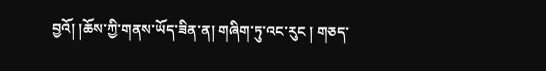བྱའོ། །ཆོས་ཀྱི་གནས་ཡོད་ཟིན་ན། གཞིག་ཏུ་འང་རུང ། གཅད་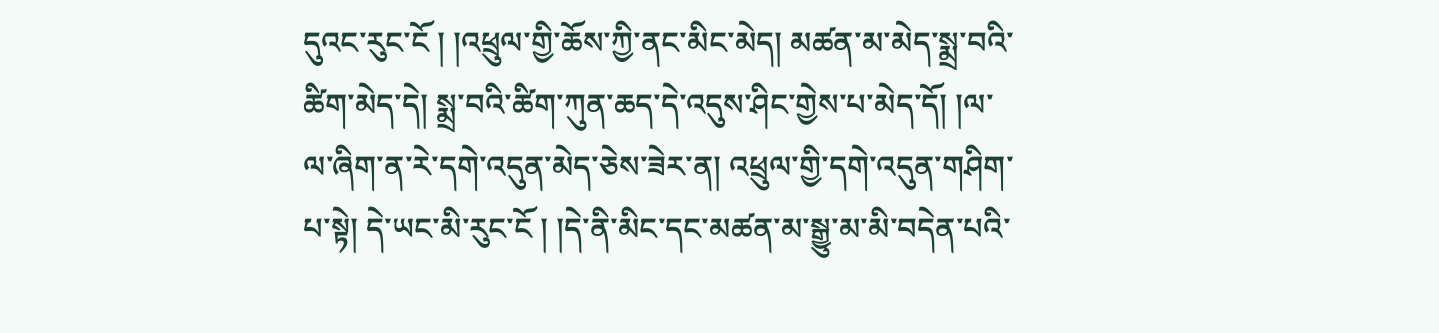དུའང་རུང་ངོ ། །འཕྲུལ་གྱི་ཆོས་ཀྱི་ནང་མིང་མེད། མཚན་མ་མེད་སྨྲ་བའི་ཚིག་མེད་དེ། སྨྲ་བའི་ཚིག་ཀུན་ཆད་དེ་འདུས་ཤིང་གྱེས་པ་མེད་དོ། །ལ་ལ་ཞིག་ན་རེ་དགེ་འདུན་མེད་ཅེས་ཟེར་ན། འཕྲུལ་གྱི་དགེ་འདུན་གཤིག་པ་སྟེ། དེ་ཡང་མི་རུང་ངོ ། །དེ་ནི་མིང་དང་མཚན་མ་སྒྱུ་མ་མི་བདེན་པའི་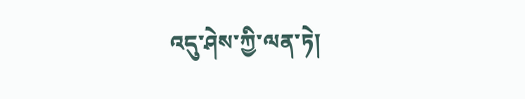འདུ་ཤེས་ཀྱི་ལན་ཏེ།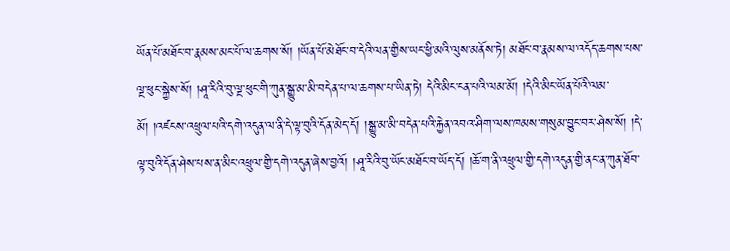ཡོན་པོ་མཐོང་བ་རྣམས་མང་པོ་ལ་ཆགས་སོ། །ཡོན་པོ་མེཐོང་བ་དེའི་ལན་གྱིས་ཡང་ཕྱི་མའི་ལུས་མནོས་ཏེ། མཐོང་བ་རྣམས་ལ་འདོད་ཆགས་པས་ལྔ་ཕུང་སྐྱེས་སོ། །ཤཱ་རིའི་བུ་ལྔ་ཕུང་གི་ཀུན་སྒྱུ་མ་མི་བདེན་པ་ལ་ཆགས་པ་ཡིན་ཏེ། དེའི་མིང་ངན་པའི་ལམ་མོ། །དེའི་མིང་ཡོན་པོའི་ལམ་མོ། །འཛངས་འཕྲུལ་པའི་དགེ་འདུན་ལ་ནི་དེ་ལྟ་བུའི་དོན་མེད་དོ། །སྒྱུ་མ་མི་བདེན་པའི་རྐྱེན་འབའ་ཤིག་ལས་ཁམས་གསུམ་བྱུང་བར་ཤེས་སོ། །དེ་ལྟ་བུའི་དོན་ཤེས་པས་ན་མིང་འཕྲུལ་གྱི་དགེ་འདུན་ཞེས་བྱའོ། །ཤཱ་རིའི་བུ་ཡོང་མཐོང་བ་ཡོད་དོ། །ཆོ་ག་ནི་འཕྲུལ་གྱི་དགེ་འདུན་གྱི་ནང་ན་ཀུན་ཐོབ་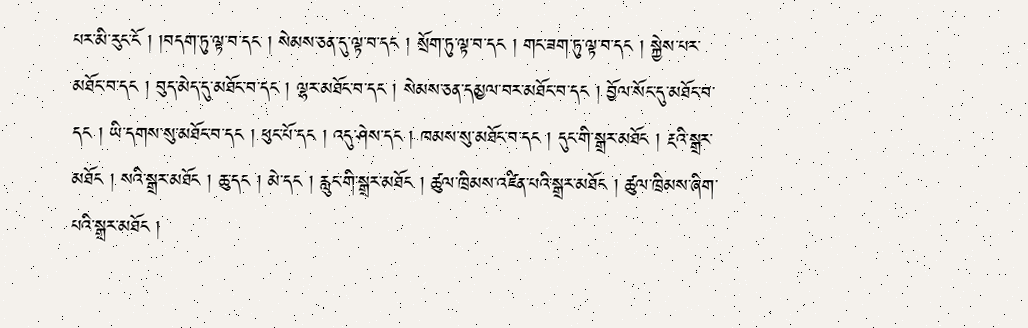པར་མི་རུང་ངོ ། །བདག་ཏུ་ལྟ་བ་དང ། སེམས་ཅན་དུ་ལྟ་བ་དང ། སྲོག་ཏུ་ལྟ་བ་དང ། གང་ཟག་ཏུ་ལྟ་བ་དང ། སྐྱེས་པར་མཐོང་བ་དང ། བུད་མེད་དུ་མཐོང་བ་དང ། ལྷར་མཐོང་བ་དང ། སེམས་ཅན་དམྱལ་བར་མཐོང་བ་དང ། བྱོལ་སོང་དུ་མཐོང་བ་དང ། ཡི་དགས་སུ་མཐོང་བ་དང ། ཕུང་པོ་དང ། འདུ་ཤེས་དང ། ཁམས་སུ་མཐོང་བ་དང ། དུང་གི་སྒྲར་མཐོང ། རྔའི་སྒྲར་མཐོང ། སའི་སྒྲར་མཐོང ། ཆུ་དང ། མེ་དང ། རླུང་གི་སྒྲར་མཐོང ། ཚུལ་ཁྲིམས་འཛིན་པའི་སྒྲར་མཐོང ། ཚུལ་ཁྲིམས་ཞིག་པའི་སྒྲར་མཐོང །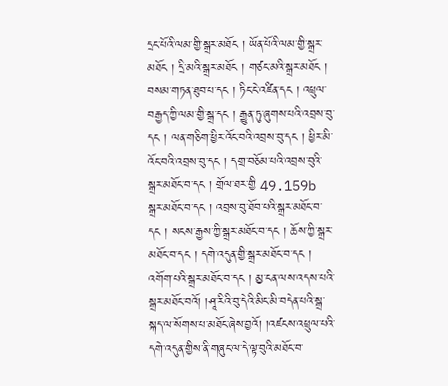དྲང་པོའི་ལམ་གྱི་སྒྲར་མཐོང ། ཡོན་པོའི་ལམ་གྱི་སྒྲར་མཐོང ། དྲི་མའི་སྒྲར་མཐོང ། གཙང་མའི་སྒྲར་མཐོང ། བསམ་གཏན་ཐུབ་པ་དང ། ཏིང་ངེ་འཛིན་དང ། འཕྲུལ་བརྒྱད་ཀྱི་ལམ་གྱི་སྒྲ་དང ། རྒྱུན་ཏུ་ཞུགས་པའི་འབྲས་བུ་དང ། ལན་གཅིག་ཕྱིར་འོང་བའི་འབྲས་བུ་དང ། ཕྱིར་མི་འོང་བའི་འབྲས་བུ་དང ། དགྲ་བཅོམ་པའི་འབྲས་བུའི་སྒྲར་མཐོང་བ་དང ། གྲོལ་ཐར་གྱི 49.159b སྒྲར་མཐོང་བ་དང ། འབྲས་བུ་ཐོབ་པའི་སྒྲར་མཐོང་བ་དང ། སངས་རྒྱས་ཀྱི་སྒྲར་མཐོང་བ་དང ། ཆོས་ཀྱི་སྒྲར་མཐོང་བ་དང ། དགེ་འདུན་གྱི་སྒྲར་མཐོང་བ་དང ། འགོག་པའི་སྒྲར་མཐོང་བ་དང ། མྱ་ངན་ལས་འདས་པའི་སྒྲར་མཐོང་བའོ། །ཤཱ་རིའི་བུ་དེའི་མིང་མི་བདེན་པའི་སྒྲ་སྐད་ལ་སོགས་པ་མཐོང་ཞེས་བྱའོ། །འཛངས་འཕྲུལ་པའི་དགེ་འདུན་གྱིས་ནི་གཞུང་ལ་དེ་ལྟ་བུའི་མཐོང་བ་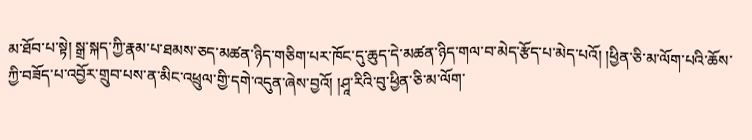མ་ཐོབ་པ་སྟེ། སྒྲ་སྐད་ཀྱི་རྣམ་པ་ཐམས་ཅད་མཚན་ཉིད་གཅིག་པར་ཁོང་དུ་ཆུད་དེ་མཚན་ཉིད་གལ་བ་མེད་རྩོད་པ་མེད་པའོ། །ཕྱིན་ཅི་མ་ལོག་པའི་ཆོས་ཀྱི་བཟོད་པ་འབྱོར་གྲུབ་པས་ན་མིང་འཕྲུལ་གྱི་དགེ་འདུན་ཞེས་བྱའོ། །ཤཱ་རིའི་བུ་ཕྱིན་ཅི་མ་ལོག་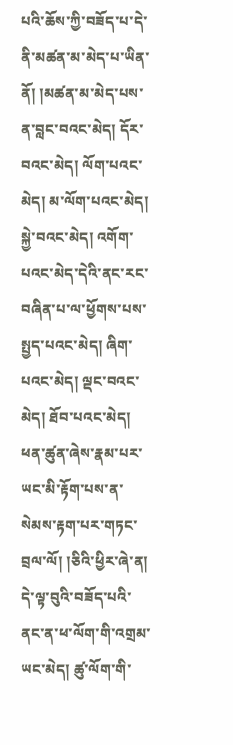པའི་ཆོས་ཀྱི་བཟོད་པ་དེ་ནི་མཚན་མ་མེད་པ་ཡིན་ནོ། །མཚན་མ་མེད་པས་ན་བླང་བའང་མེད། དོར་བའང་མེད། ལོག་པའང་མེད། མ་ལོག་པའང་མེད། སྐྱེ་བའང་མེད། འགོག་པའང་མེད་དེའི་ནང་རང་བཞིན་པ་ལ་ཕྱོགས་པས་སྤྱད་པའང་མེད། ཞིག་པའང་མེད། ལྡང་བའང་མེད། ཐོབ་པའང་མེད། ཕན་ཚུན་ཞེས་རྣམ་པར་ཡང་མི་རྟོག་པས་ན་སེམས་རྟག་པར་གཏང་བྲལ་ལོ། །ཅིའི་ཕྱིར་ཞེ་ན། དེ་ལྟ་བུའི་བཟོད་པའི་ནང་ན་ཕ་ལོག་གི་འགྲམ་ཡང་མེད། ཚུ་ལོག་གི་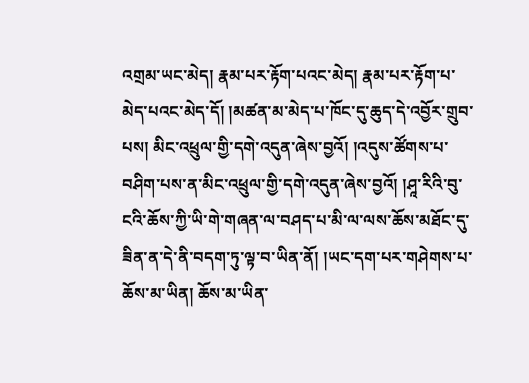འགྲམ་ཡང་མེད། རྣམ་པར་རྟོག་པའང་མེད། རྣམ་པར་རྟོག་པ་མེད་པའང་མེད་དོ། །མཚན་མ་མེད་པ་ཁོང་དུ་ཆུད་དེ་འབྱོར་གྲུབ་པས། མིང་འཕྲུལ་གྱི་དགེ་འདུན་ཞེས་བྱའོ། །འདུས་ཚོགས་པ་བཤིག་པས་ན་མིང་འཕྲུལ་གྱི་དགེ་འདུན་ཞེས་བྱའོ། །ཤཱ་རིའི་བུ་ངའི་ཆོས་ཀྱི་ཡི་གེ་གཞན་ལ་བཤད་པ་མི་ལ་ལས་ཆོས་མཐོང་དུ་ཟིན་ན་དེ་ནི་བདག་ཏུ་ལྟ་བ་ཡིན་ནོ། །ཡང་དག་པར་གཤེགས་པ་ཆོས་མ་ཡིན། ཆོས་མ་ཡིན་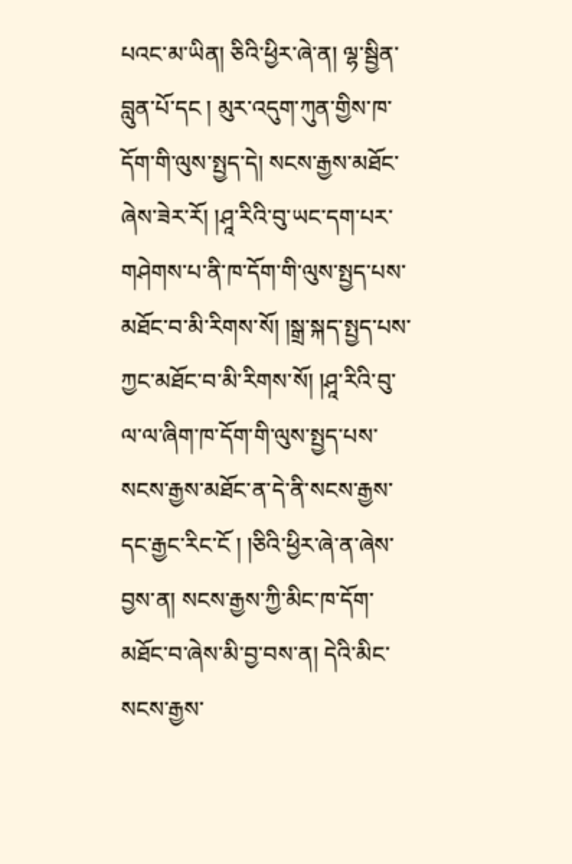པའང་མ་ཡིན། ཅིའི་ཕྱིར་ཞེ་ན། ལྷ་སྦྱིན་བླུན་པོ་དང ། མུར་འདུག་ཀུན་གྱིས་ཁ་དོག་གི་ལུས་སྤྱད་དེ། སངས་རྒྱས་མཐོང་ཞེས་ཟེར་རོ། །ཤཱ་རིའི་བུ་ཡང་དག་པར་གཤེགས་པ་ནི་ཁ་དོག་གི་ལུས་སྤྱད་པས་མཐོང་བ་མི་རིགས་སོ། །སྒྲ་སྐད་སྤྱད་པས་ཀྱང་མཐོང་བ་མི་རིགས་སོ། །ཤཱ་རིའི་བུ་ལ་ལ་ཞིག་ཁ་དོག་གི་ལུས་སྤྱད་པས་སངས་རྒྱས་མཐོང་ན་དེ་ནི་སངས་རྒྱས་དང་རྒྱང་རིང་ངོ ། །ཅིའི་ཕྱིར་ཞེ་ན་ཞེས་བྱས་ན། སངས་རྒྱས་ཀྱི་མིང་ཁ་དོག་མཐོང་བ་ཞེས་མི་བྱ་བས་ན། དེའི་མིང་སངས་རྒྱས་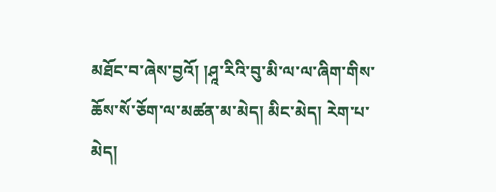མཐོང་བ་ཞེས་བྱའོ། །ཤཱ་རིའི་བུ་མི་ལ་ལ་ཞིག་གིས་ཆོས་སོ་ཅོག་ལ་མཚན་མ་མེད། མིང་མེད། རེག་པ་མེད།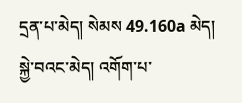དྲན་པ་མེད། སེམས 49.160a མེད། སྐྱེ་བའང་མེད། འགོག་པ་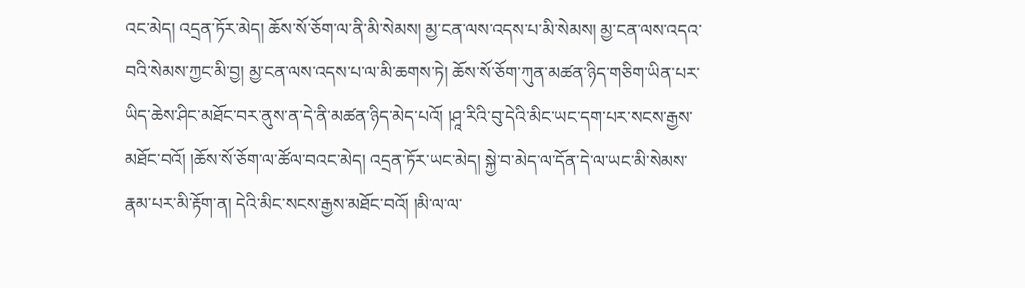འང་མེད། འདྲན་ཏོར་མེད། ཆོས་སོ་ཅོག་ལ་ནི་མི་སེམས། མྱ་ངན་ལས་འདས་པ་མི་སེམས། མྱ་ངན་ལས་འདའ་བའི་སེམས་ཀྱང་མི་བྱ། མྱ་ངན་ལས་འདས་པ་ལ་མི་ཆགས་ཏེ། ཆོས་སོ་ཅོག་ཀུན་མཚན་ཉིད་གཅིག་ཡིན་པར་ཡིད་ཆེས་ཤིང་མཐོང་བར་ནུས་ན་དེ་ནི་མཚན་ཉིད་མེད་པའོ། །ཤཱ་རིའི་བུ་དེའི་མིང་ཡང་དག་པར་སངས་རྒྱས་མཐོང་བའོ། །ཆོས་སོ་ཅོག་ལ་ཚོལ་བའང་མེད། འདྲན་ཏོར་ཡང་མེད། སྐྱེ་བ་མེད་ལ་དོན་དེ་ལ་ཡང་མི་སེམས་རྣམ་པར་མི་རྟོག་ན། དེའི་མིང་སངས་རྒྱས་མཐོང་བའོ། །མི་ལ་ལ་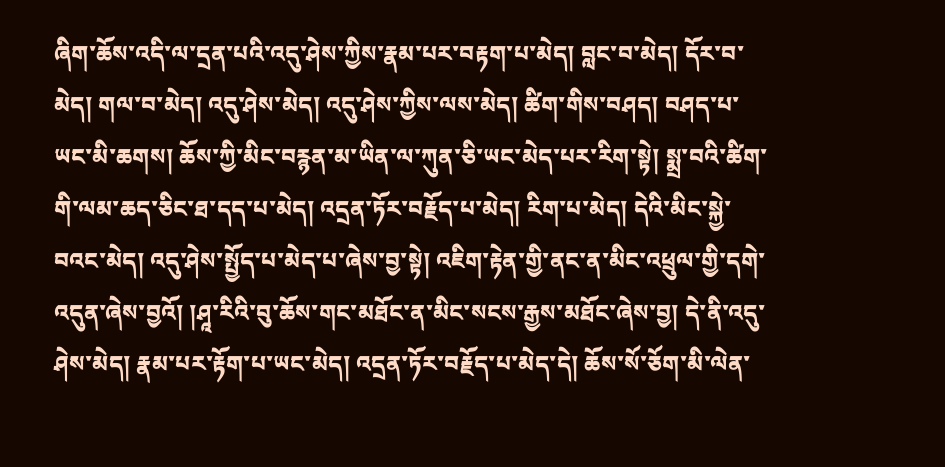ཞིག་ཆོས་འདི་ལ་དྲན་པའི་འདུ་ཤེས་ཀྱིས་རྣམ་པར་བརྟག་པ་མེད། བླང་བ་མེད། དོར་བ་མེད། གལ་བ་མེད། འདུ་ཤེས་མེད། འདུ་ཤེས་ཀྱིས་ལས་མེད། ཚིག་གིས་བཤད། བཤད་པ་ཡང་མི་ཆགས། ཆོས་ཀྱི་མིང་བརྙན་མ་ཡིན་ལ་ཀུན་ཅི་ཡང་མེད་པར་རིག་སྟེ། སྨྲ་བའི་ཚིག་གི་ལམ་ཆད་ཅིང་ཐ་དད་པ་མེད། འདྲན་ཏོར་བརྗོད་པ་མེད། རིག་པ་མེད། དེའི་མིང་སྐྱེ་བའང་མེད། འདུ་ཤེས་སྤྱོད་པ་མེད་པ་ཞེས་བྱ་སྟེ། འཇིག་རྟེན་གྱི་ནང་ན་མིང་འཕྲུལ་གྱི་དགེ་འདུན་ཞེས་བྱའོ། །ཤཱ་རིའི་བུ་ཆོས་གང་མཐོང་ན་མིང་སངས་རྒྱས་མཐོང་ཞེས་བྱ། དེ་ནི་འདུ་ཤེས་མེད། རྣམ་པར་རྟོག་པ་ཡང་མེད། འདྲན་ཏོར་བརྗོད་པ་མེད་དེ། ཆོས་སོ་ཅོག་མི་ལེན་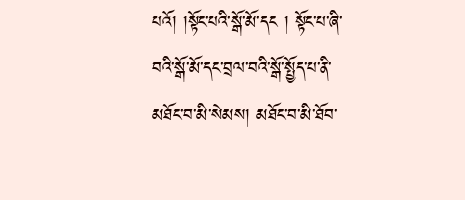པའོ། །སྟོང་པའི་སྒོ་མོ་དང ། སྟོང་པ་ཞི་བའི་སྒོ་མོ་དང་བྲལ་བའི་སྒོ་སྤྱོད་པ་ནི་མཐོང་བ་མི་སེམས། མཐོང་བ་མི་ཐོབ་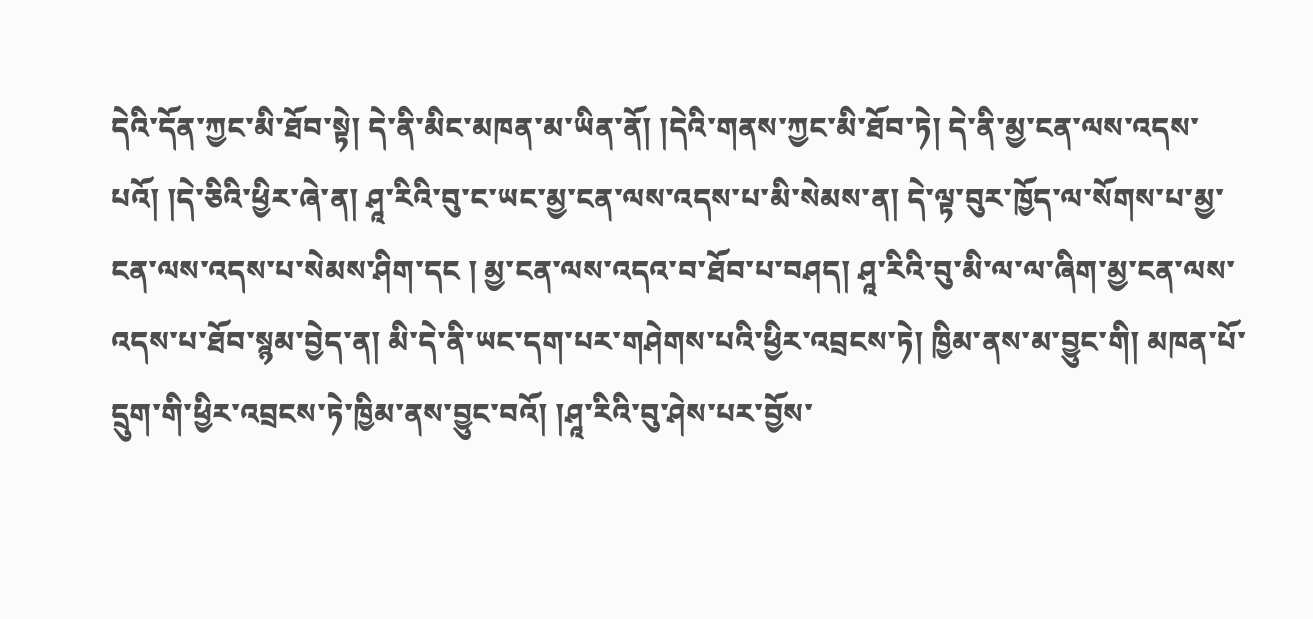དེའི་དོན་ཀྱང་མི་ཐོབ་སྟེ། དེ་ནི་མིང་མཁན་མ་ཡིན་ནོ། །དེའི་གནས་ཀྱང་མི་ཐོབ་ཏེ། དེ་ནི་མྱ་ངན་ལས་འདས་པའོ། །དེ་ཅིའི་ཕྱིར་ཞེ་ན། ཤཱ་རིའི་བུ་ང་ཡང་མྱ་ངན་ལས་འདས་པ་མི་སེམས་ན། དེ་ལྟ་བུར་ཁྱོད་ལ་སོགས་པ་མྱ་ངན་ལས་འདས་པ་སེམས་ཤིག་དང ། མྱ་ངན་ལས་འདའ་བ་ཐོབ་པ་བཤད། ཤཱ་རིའི་བུ་མི་ལ་ལ་ཞིག་མྱ་ངན་ལས་འདས་པ་ཐོབ་སྙམ་བྱེད་ན། མི་དེ་ནི་ཡང་དག་པར་གཤེགས་པའི་ཕྱིར་འབྲངས་ཏེ། ཁྱིམ་ནས་མ་བྱུང་གི། མཁན་པོ་དྲུག་གི་ཕྱིར་འབྲངས་ཏེ་ཁྱིམ་ནས་བྱུང་བའོ། །ཤཱ་རིའི་བུ་ཤེས་པར་བྱོས་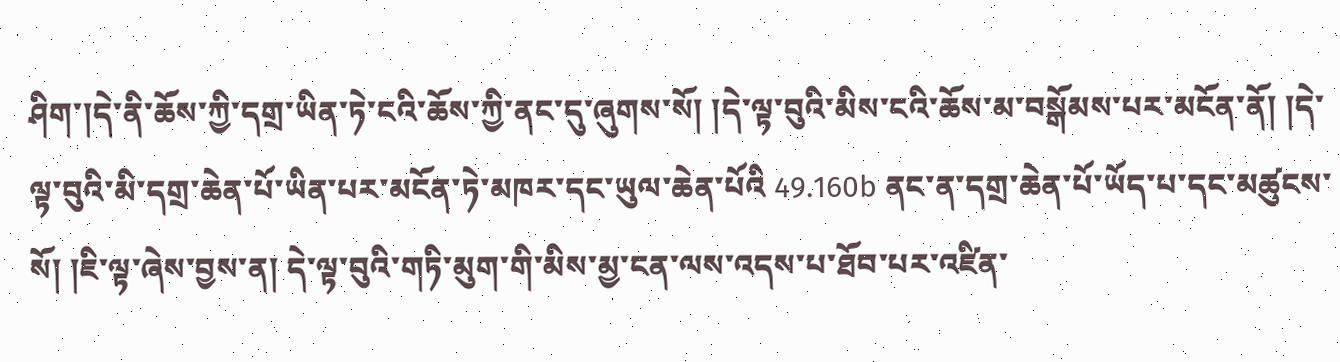ཤིག་།དེ་ནི་ཆོས་ཀྱི་དགྲ་ཡིན་ཏེ་ངའི་ཆོས་ཀྱི་ནང་དུ་ཞུགས་སོ། །དེ་ལྟ་བུའི་མིས་ངའི་ཆོས་མ་བསྒོམས་པར་མངོན་ནོ། །དེ་ལྟ་བུའི་མི་དགྲ་ཆེན་པོ་ཡིན་པར་མངོན་ཏེ་མཁར་དང་ཡུལ་ཆེན་པོའི 49.160b ནང་ན་དགྲ་ཆེན་པོ་ཡོད་པ་དང་མཚུངས་སོ། །ཇི་ལྟ་ཞེས་བྱས་ན། དེ་ལྟ་བུའི་གཏི་མུག་གི་མིས་མྱ་ངན་ལས་འདས་པ་ཐོབ་པར་འཛིན་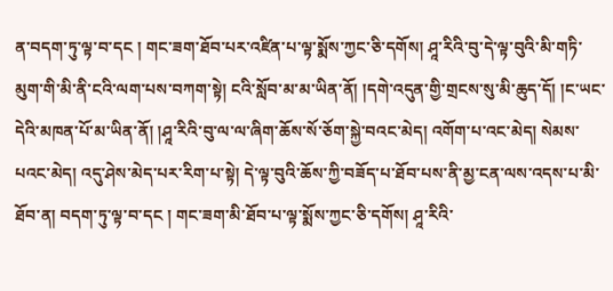ན་བདག་ཏུ་ལྟ་བ་དང ། གང་ཟག་ཐོབ་པར་འཛིན་པ་ལྟ་སྨོས་ཀྱང་ཅི་དགོས། ཤཱ་རིའི་བུ་དེ་ལྟ་བུའི་མི་གཏི་མུག་གི་མི་ནི་ངའི་ལག་པས་བཀག་སྟེ། ངའི་སློབ་མ་མ་ཡིན་ནོ། །དགེ་འདུན་གྱི་གྲངས་སུ་མི་ཆུད་དོ། །ང་ཡང་དེའི་མཁན་པོ་མ་ཡིན་ནོ། །ཤཱ་རིའི་བུ་ལ་ལ་ཞིག་ཆོས་སོ་ཅོག་སྐྱེ་བའང་མེད། འགོག་པ་འང་མེད། སེམས་པའང་མེད། འདུ་ཤེས་མེད་པར་རིག་པ་སྟེ། དེ་ལྟ་བུའི་ཆོས་ཀྱི་བཟོད་པ་ཐོབ་པས་ནི་མྱ་ངན་ལས་འདས་པ་མི་ཐོབ་ན། བདག་ཏུ་ལྟ་བ་དང ། གང་ཟག་མི་ཐོབ་པ་ལྟ་སྨོས་ཀྱང་ཅི་དགོས། ཤཱ་རིའི་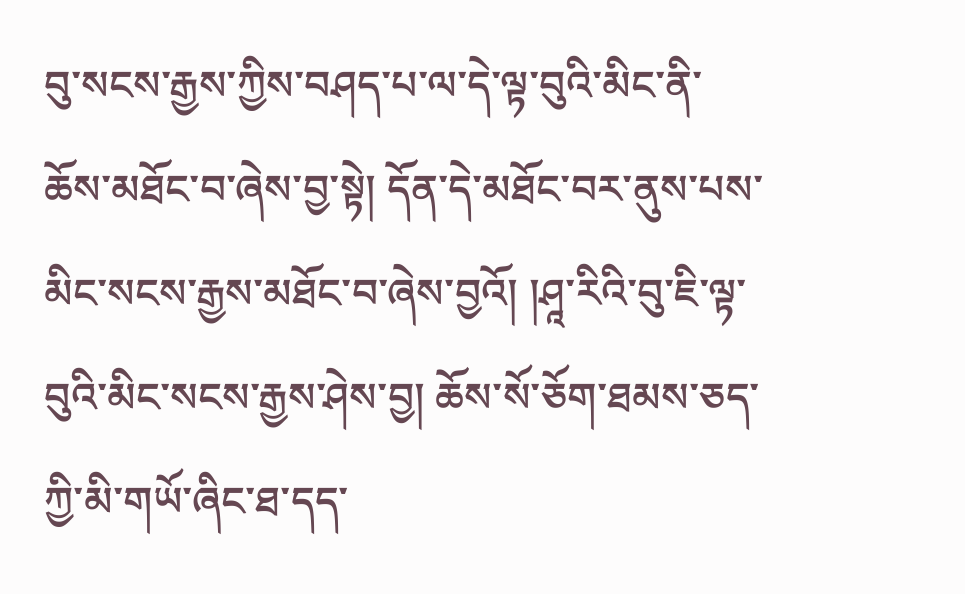བུ་སངས་རྒྱས་ཀྱིས་བཤད་པ་ལ་དེ་ལྟ་བུའི་མིང་ནི་ཆོས་མཐོང་བ་ཞེས་བྱ་སྟེ། དོན་དེ་མཐོང་བར་ནུས་པས་མིང་སངས་རྒྱས་མཐོང་བ་ཞེས་བྱའོ། །ཤཱ་རིའི་བུ་ཇི་ལྟ་བུའི་མིང་སངས་རྒྱས་ཤེས་བྱ། ཆོས་སོ་ཅོག་ཐམས་ཅད་ཀྱི་མི་གཡོ་ཞིང་ཐ་དད་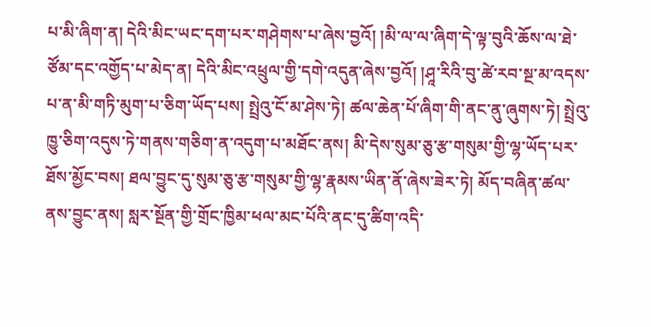པ་མི་ཞིག་ན། དེའི་མིང་ཡང་དག་པར་གཤེགས་པ་ཞེས་བྱའོ། །མི་ལ་ལ་ཞིག་དེ་ལྟ་བུའི་ཆོས་ལ་ཐེ་ཙོམ་དང་འགྱོད་པ་མེད་ན། དེའི་མིང་འཕྲུལ་གྱི་དགེ་འདུན་ཞེས་བྱའོ། །ཤཱ་རིའི་བུ་ཚེ་རབ་སྔ་མ་འདས་པ་ན་མི་གཏི་མུག་པ་ཅིག་ཡོད་པས། སྤྲེའུ་ངོ་མ་ཤེས་ཏེ། ཚལ་ཆེན་པོ་ཞིག་གི་ནང་ནུ་ཞུགས་ཏེ། སྤྲེའུ་ཁྱུ་ཅིག་འདུས་ཏེ་གནས་གཅིག་ན་འདུག་པ་མཐོང་ནས། མི་དེས་སུམ་ཅུ་རྩ་གསུམ་གྱི་ལྷ་ཡོད་པར་ཐོས་མྱོང་བས། ཐལ་བྱུང་དུ་སུམ་ཅུ་རྩ་གསུམ་གྱི་ལྷ་རྣམས་ཡིན་ནོ་ཞེས་ཟེར་ཏེ། མོད་བཞིན་ཚལ་ནས་བྱུང་ནས། སླར་སྔོན་གྱི་གྲོང་ཁྱིམ་ཕལ་མང་པོའི་ནང་དུ་ཚིག་འདི་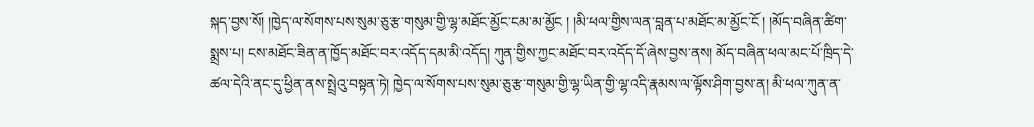སྐད་བྱས་སོ། །ཁྱེད་ལ་སོགས་པས་སུམ་ཅུ་རྩ་གསུམ་གྱི་ལྷ་མཐོང་མྱོང་ངམ་མ་མྱོང ། །མི་ཕལ་གྱིས་ལན་བླན་པ་མཐོང་མ་མྱོང་ངོ ། །མོད་བཞིན་ཚིག་སྨྲས་པ། ངས་མཐོང་ཟིན་ན་ཁྱོད་མཐོང་བར་འདོད་དམ་མི་འདོད། ཀུན་གྱིས་ཀྱང་མཐོང་བར་འདོད་དོ་ཞེས་བྱས་ནས། མོད་བཞིན་ཕལ་མང་པོ་ཁྲིད་དེ་ཚལ་དེའི་ནང་དུ་ཕྱིན་ནས་སྤྲེའུ་བསྟན་ཏེ། ཁྱེད་ལ་སོགས་པས་སུམ་ཅུ་རྩ་གསུམ་གྱི་ལྷ་ཡིན་གྱི་ལྷ་འདི་རྣམས་ལ་ལྟོས་ཤིག་བྱས་ན། མི་ཕལ་ཀུན་ན་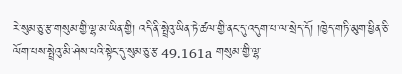རེ་སུམ་ཅུ་རྩ་གསུམ་གྱི་ལྷ་མ་ཡིན་གྱི། འདི་ནི་སྤྲེའུ་ཡིན་ཏེ་ཚལ་གྱི་ནང་དུ་འདུག་པ་ལ་སྲེད་དོ། །ཁྱེད་གཏི་མུག་ཕྱིན་ཅི་ལོག་པས་སྤྲེའུ་མི་ཤེས་པའི་སྟེང་དུ་སུམ་ཅུ་རྩ 49.161a གསུམ་གྱི་ལྷ་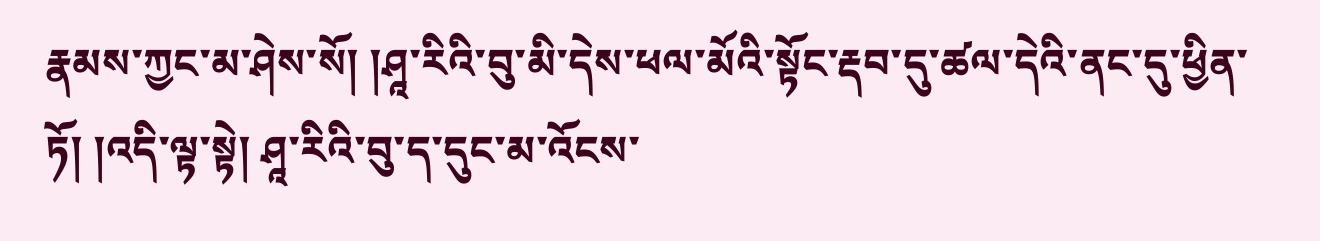རྣམས་ཀྱང་མ་ཤེས་སོ། །ཤཱ་རིའི་བུ་མི་དེས་ཕལ་མོའི་སྟོང་རྡབ་དུ་ཚལ་དེའི་ནང་དུ་ཕྱིན་ཏོ། །འདི་ལྟ་སྟེ། ཤཱ་རིའི་བུ་ད་དུང་མ་འོངས་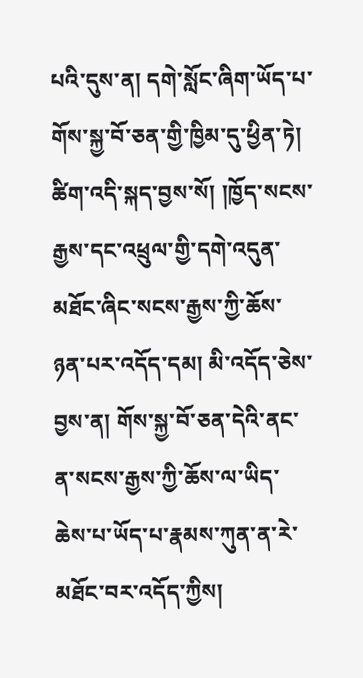པའི་དུས་ན། དགེ་སློང་ཞིག་ཡོད་པ་གོས་སྐྱ་བོ་ཅན་གྱི་ཁྱིམ་དུ་ཕྱིན་ཏེ། ཚིག་འདི་སྐད་བྱས་སོ། །ཁྱོད་སངས་རྒྱས་དང་འཕྲུལ་གྱི་དགེ་འདུན་མཐོང་ཞིང་སངས་རྒྱས་ཀྱི་ཆོས་ཉན་པར་འདོད་དམ། མི་འདོད་ཅེས་བྱས་ན། གོས་སྐྱ་བོ་ཅན་དེའི་ནང་ན་སངས་རྒྱས་ཀྱི་ཆོས་ལ་ཡིད་ཆེས་པ་ཡོད་པ་རྣམས་ཀུན་ན་རེ་མཐོང་བར་འདོད་ཀྱིས།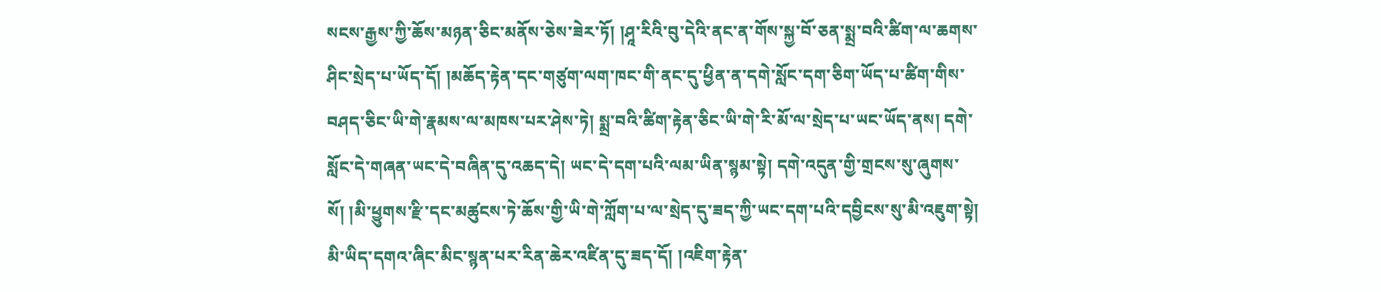སངས་རྒྱས་ཀྱི་ཆོས་མཉན་ཅིང་མནོས་ཅེས་ཟེར་ཏོ། །ཤཱ་རིའི་བུ་དེའི་ནང་ན་གོས་སྐྱ་བོ་ཅན་སྨྲ་བའི་ཚིག་ལ་ཆགས་ཤིང་སྲེད་པ་ཡོད་དོ། །མཆོད་རྟེན་དང་གཙུག་ལག་ཁང་གི་ནང་དུ་ཕྱིན་ན་དགེ་སློང་དག་ཅིག་ཡོད་པ་ཚིག་གིས་བཤད་ཅིང་ཡི་གེ་རྣམས་ལ་མཁས་པར་ཤེས་ཏེ། སྨྲ་བའི་ཚིག་རྟེན་ཅིང་ཡི་གེ་རི་མོ་ལ་སྲེད་པ་ཡང་ཡོད་ནས། དགེ་སློང་དེ་གཞན་ཡང་དེ་བཞིན་དུ་འཆད་དེ། ཡང་དེ་དག་པའི་ལམ་ཡིན་སྙམ་སྟེ། དགེ་འདུན་གྱི་གྲངས་སུ་ཞུགས་སོ། །མི་ཕྱུགས་རྫི་དང་མཚུངས་ཏེ་ཆོས་གྱི་ཡི་གེ་ཀློག་པ་ལ་སྲེད་དུ་ཟད་ཀྱི་ཡང་དག་པའི་དབྱིངས་སུ་མི་འཇུག་སྟེ། མི་ཡིད་དགའ་ཞིང་མིང་སྙན་པར་རིན་ཆེར་འཛིན་དུ་ཟད་དོ། །འཇིག་རྟེན་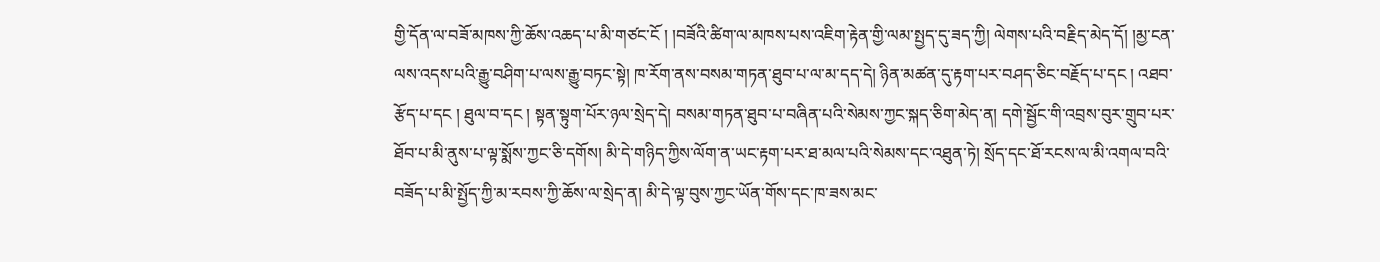གྱི་དོན་ལ་བཟོ་མཁས་ཀྱི་ཆོས་འཆད་པ་མི་གཙང་ངོ ། །བཟོའི་ཚིག་ལ་མཁས་པས་འཇིག་རྟེན་གྱི་ལམ་སྤྱད་དུ་ཟད་ཀྱི། ལེགས་པའི་བརྗིད་མེད་དོ། །མྱ་ངན་ལས་འདས་པའི་རྒྱུ་བཤིག་པ་ལས་རྒྱུ་བཏང་སྟེ། ཁ་རོག་ནས་བསམ་གཏན་ཐུབ་པ་ལ་མ་དད་དེ། ཉིན་མཚན་དུ་རྟག་པར་བཤད་ཅིང་བརྗོད་པ་དང ། འཐབ་རྩོད་པ་དང ། ཐུལ་བ་དང ། སྟན་སྟུག་པོར་ཉལ་སྲེད་དེ། བསམ་གཏན་ཐུབ་པ་བཞིན་པའི་སེམས་ཀྱང་སྐད་ཅིག་མེད་ན། དགེ་སྦྱོང་གི་འབྲས་བུར་གྲུབ་པར་ཐོབ་པ་མི་ནུས་པ་ལྟ་སྨོས་ཀྱང་ཅི་དགོས། མི་དེ་གཉིད་ཀྱིས་ལོག་ན་ཡང་རྟག་པར་ཐ་མལ་པའི་སེམས་དང་འཐུན་ཏེ། སྲོད་དང་ཐོ་རངས་ལ་མི་འགལ་བའི་བཟོད་པ་མི་སྤྱོད་ཀྱི་མ་རབས་ཀྱི་ཆོས་ལ་སྲེད་ན། མི་དེ་ལྟ་བུས་ཀྱང་ཡོན་གོས་དང་ཁ་ཟས་མང་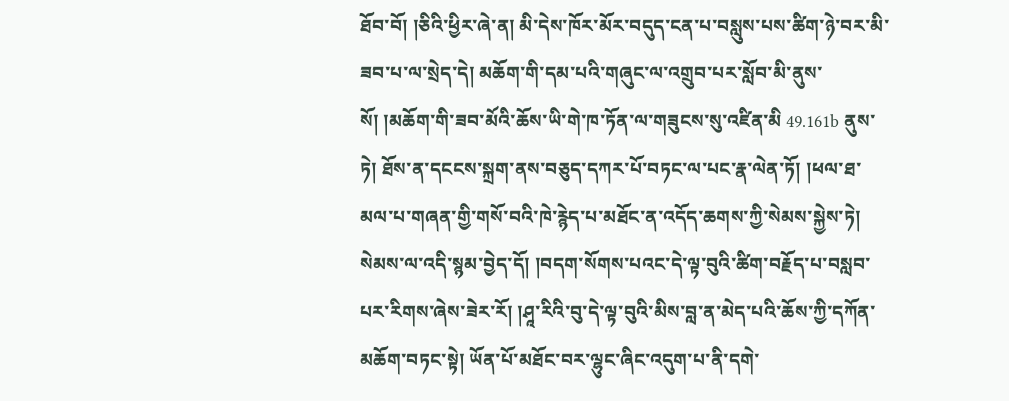ཐོབ་བོ། །ཅིའི་ཕྱིར་ཞེ་ན། མི་དེས་ཁོར་མོར་བདུད་ངན་པ་བསླུས་པས་ཚིག་ཉེ་བར་མི་ཟབ་པ་ལ་སྲེད་དེ། མཆོག་གི་དམ་པའི་གཞུང་ལ་འགྲུབ་པར་སློབ་མི་ནུས་སོ། །མཆོག་གི་ཟབ་མོའི་ཆོས་ཡི་གེ་ཁ་ཏོན་ལ་གཟུངས་སུ་འཛིན་མི 49.161b ནུས་ཏེ། ཐོས་ན་དངངས་སྐྲག་ནས་བཅུད་དཀར་པོ་བཏང་ལ་པང་རྣ་ལེན་ཏོ། །ཕལ་ཐ་མལ་པ་གཞན་གྱི་གསོ་བའི་ཁེ་རྙེད་པ་མཐོང་ན་འདོད་ཆགས་ཀྱི་སེམས་སྐྱེས་ཏེ། སེམས་ལ་འདི་སྙམ་བྱེད་དོ། །བདག་སོགས་པའང་དེ་ལྟ་བུའི་ཚིག་བརྗོད་པ་བསླབ་པར་རིགས་ཞེས་ཟེར་རོ། །ཤཱ་རིའི་བུ་དེ་ལྟ་བུའི་མིས་བླ་ན་མེད་པའི་ཆོས་ཀྱི་དཀོན་མཆོག་བཏང་སྟེ། ཡོན་པོ་མཐོང་བར་ལྷུང་ཞིང་འདུག་པ་ནི་དགེ་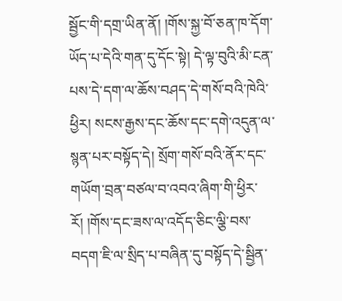སྦྱོང་གི་དགྲ་ཡིན་ནོ། །གོས་སྐྱ་བོ་ཅན་ཁ་དོག་ཡོད་པ་དེའི་གན་དུ་དོང་སྟེ། དེ་ལྟ་བུའི་མི་ངན་པས་དེ་དག་ལ་ཆོས་བཤད་དེ་གསོ་བའི་ཁེའི་ཕྱིར། སངས་རྒྱས་དང་ཆོས་དང་དགེ་འདུན་ལ་སྙན་པར་བསྟོད་དེ། སྲོག་གསོ་བའི་ནོར་དང་གཡོག་བྲན་བཙལ་བ་འབའ་ཞིག་གི་ཕྱིར་རོ། །གོས་དང་ཟས་ལ་འདོད་ཅིང་ལྕི་བས་བདག་ཇི་ལ་སྲིད་པ་བཞིན་དུ་བསྟོད་དེ་སྦྱིན་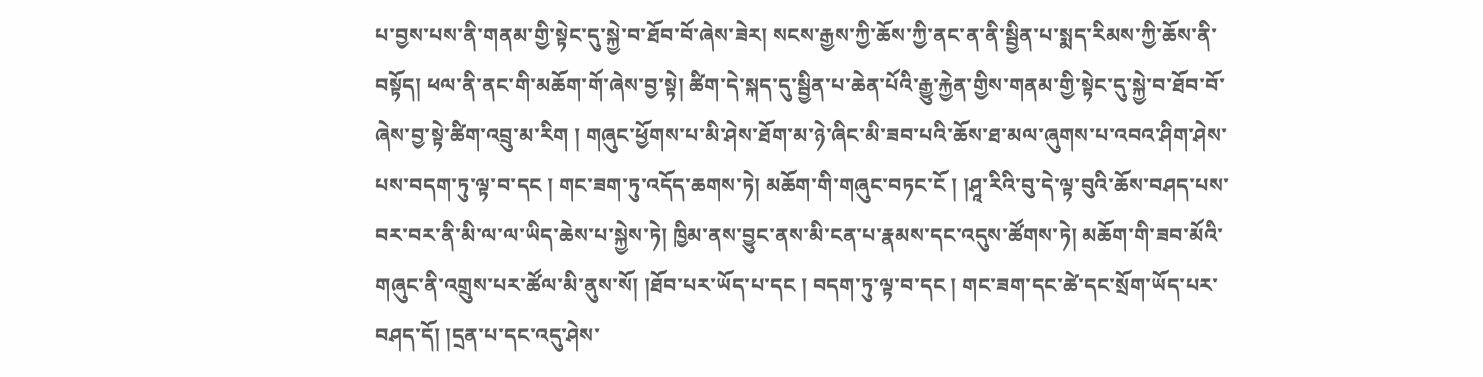པ་བྱས་པས་ནི་གནམ་གྱི་སྟེང་དུ་སྐྱེ་བ་ཐོབ་བོ་ཞེས་ཟེར། སངས་རྒྱས་ཀྱི་ཆོས་ཀྱི་ནང་ན་ནི་སྦྱིན་པ་སྨད་རིམས་ཀྱི་ཆོས་ནི་བསྟོད། ཕལ་ནི་ནང་གི་མཆོག་གོ་ཞེས་བྱ་སྟེ། ཚིག་དེ་སྐད་དུ་སྦྱིན་པ་ཆེན་པོའི་རྒྱུ་རྐྱེན་གྱིས་གནམ་གྱི་སྟེང་དུ་སྐྱེ་བ་ཐོབ་བོ་ཞེས་བྱ་སྟེ་ཚིག་འབྲུ་མ་རིག ། གཞུང་ཕྱོགས་པ་མི་ཤེས་ཐོག་མ་ཉེ་ཞིང་མི་ཟབ་པའི་ཆོས་ཐ་མལ་ཞུགས་པ་འབའ་ཤིག་ཤེས་པས་བདག་ཏུ་ལྟ་བ་དང ། གང་ཟག་ཏུ་འདོད་ཆགས་ཏེ། མཆོག་གི་གཞུང་བཏང་ངོ ། །ཤཱ་རིའི་བུ་དེ་ལྟ་བུའི་ཆོས་བཤད་པས་བར་བར་ནི་མི་ལ་ལ་ཡིད་ཆེས་པ་སྐྱེས་ཏེ། ཁྱིམ་ནས་བྱུང་ནས་མི་ངན་པ་རྣམས་དང་འདུས་ཚོགས་ཏེ། མཆོག་གི་ཟབ་མོའི་གཞུང་ནི་འགྲུས་པར་ཚོལ་མི་ནུས་སོ། །ཐོབ་པར་ཡོད་པ་དང ། བདག་ཏུ་ལྟ་བ་དང ། གང་ཟག་དང་ཚེ་དང་སྲོག་ཡོད་པར་བཤད་དོ། །དྲན་པ་དང་འདུ་ཤེས་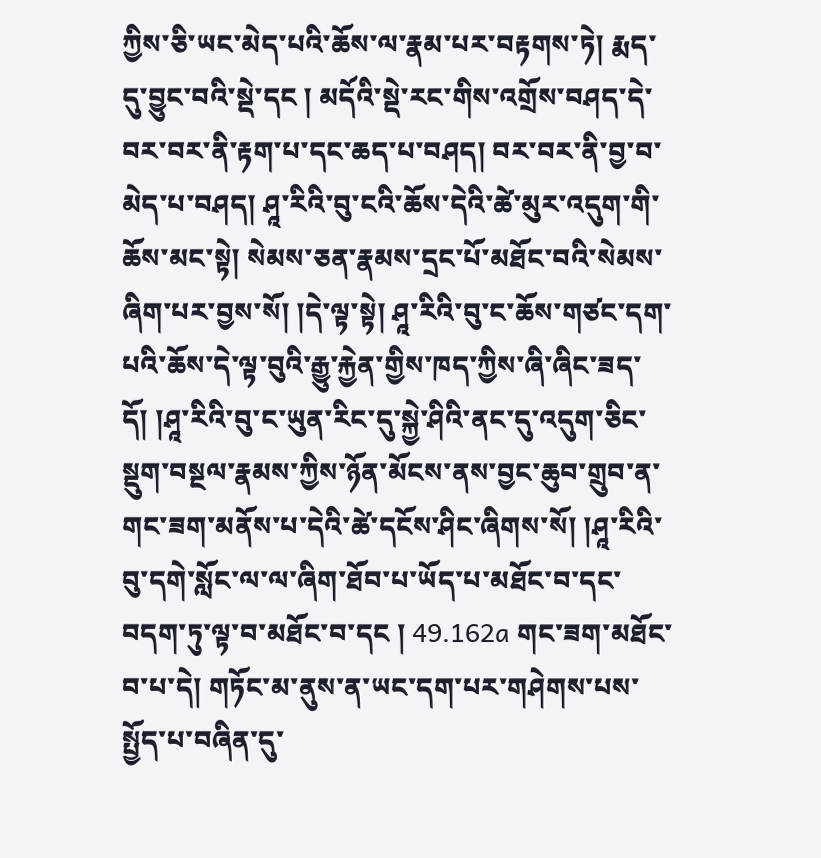ཀྱིས་ཅི་ཡང་མེད་པའི་ཆོས་ལ་རྣམ་པར་བརྟགས་ཏེ། རྨད་དུ་བྱུང་བའི་སྡེ་དང ། མདོའི་སྡེ་རང་གིས་འགྲོས་བཤད་དེ་བར་བར་ནི་རྟག་པ་དང་ཆད་པ་བཤད། བར་བར་ནི་བྱ་བ་མེད་པ་བཤད། ཤཱ་རིའི་བུ་ངའི་ཆོས་དེའི་ཚེ་མུར་འདུག་གི་ཆོས་མང་སྟེ། སེམས་ཅན་རྣམས་དྲང་པོ་མཐོང་བའི་སེམས་ཞིག་པར་བྱས་སོ། །དེ་ལྟ་སྟེ། ཤཱ་རིའི་བུ་ང་ཆོས་གཙང་དག་པའི་ཆོས་དེ་ལྟ་བུའི་རྒྱུ་རྐྱེན་གྱིས་ཁད་ཀྱིས་ཞི་ཞིང་ཟད་དོ། །ཤཱ་རིའི་བུ་ང་ཡུན་རིང་དུ་སྐྱེ་ཤིའི་ནང་དུ་འདུག་ཅིང་སྡུག་བསྔལ་རྣམས་ཀྱིས་ཉོན་མོངས་ནས་བྱང་ཆུབ་གྲུབ་ན་གང་ཟག་མནོས་པ་དེའི་ཚེ་དངོས་ཤིང་ཞིགས་སོ། །ཤཱ་རིའི་བུ་དགེ་སློང་ལ་ལ་ཞིག་ཐོབ་པ་ཡོད་པ་མཐོང་བ་དང་བདག་ཏུ་ལྟ་བ་མཐོང་བ་དང ། 49.162a གང་ཟག་མཐོང་བ་པ་དེ། གཏོང་མ་ནུས་ན་ཡང་དག་པར་གཤེགས་པས་སྤྱོད་པ་བཞིན་དུ་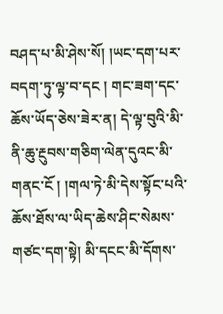བཤད་པ་མི་ཤེས་སོ། །ཡང་དག་པར་བདག་ཏུ་ལྟ་བ་དང ། གང་ཟག་དང་ཆོས་ཡོད་ཅེས་ཟེར་ན། དེ་ལྟ་བུའི་མི་ནི་ཆུ་རྔུབས་གཅིག་ལེན་དུའང་མི་གནང་ངོ ། །གལ་ཏེ་མི་དེས་སྟོང་པའི་ཆོས་ཐོས་ལ་ཡིད་ཆེས་ཤིང་སེམས་གཙང་དག་སྟེ། མི་དངང་མི་དོགས་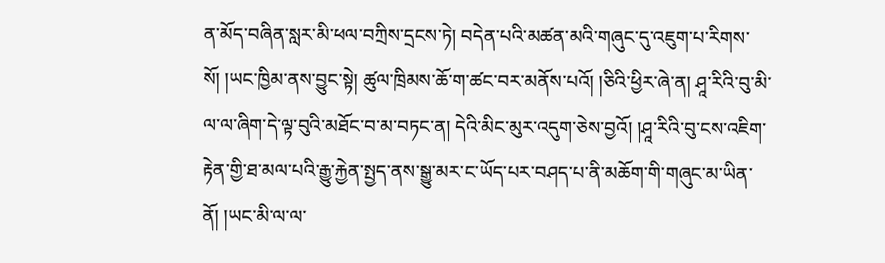ན་མོད་བཞིན་སླར་མི་ཕལ་བཀྲིས་དྲངས་ཏེ། བདེན་པའི་མཚན་མའི་གཞུང་དུ་འཇུག་པ་རིགས་སོ། །ཡང་ཁྱིམ་ནས་བྱུང་སྟེ། ཚུལ་ཁྲིམས་ཆོ་ག་ཚང་བར་མནོས་པའོ། །ཅིའི་ཕྱིར་ཞེ་ན། ཤཱ་རིའི་བུ་མི་ལ་ལ་ཞིག་དེ་ལྟ་བུའི་མཐོང་བ་མ་བཏང་ན། དེའི་མིང་མུར་འདུག་ཅེས་བྱའོ། །ཤཱ་རིའི་བུ་ངས་འཇིག་རྟེན་གྱི་ཐ་མལ་པའི་རྒྱུ་རྐྱེན་སྤྱད་ནས་སྒྱུ་མར་ང་ཡོད་པར་བཤད་པ་ནི་མཆོག་གི་གཞུང་མ་ཡིན་ནོ། །ཡང་མི་ལ་ལ་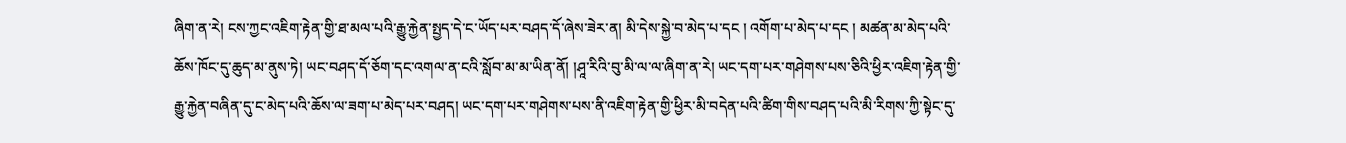ཞིག་ན་རེ། ངས་ཀྱང་འཇིག་རྟེན་གྱི་ཐ་མལ་པའི་རྒྱུ་རྐྱེན་སྤྱད་དེ་ང་ཡོད་པར་བཤད་དོ་ཞེས་ཟེར་ན། མི་དེས་སྐྱེ་བ་མེད་པ་དང ། འགོག་པ་མེད་པ་དང ། མཚན་མ་མེད་པའི་ཆོས་ཁོང་དུ་ཆུད་མ་ནུས་ཏེ། ཡང་བཤད་དོ་ཅོག་དང་འགལ་ན་ངའི་སློབ་མ་མ་ཡིན་ནོ། །ཤཱ་རིའི་བུ་མི་ལ་ལ་ཞིག་ན་རེ། ཡང་དག་པར་གཤེགས་པས་ཅིའི་ཕྱིར་འཇིག་རྟེན་གྱི་རྒྱུ་རྐྱེན་བཞིན་དུ་ང་མེད་པའི་ཆོས་ལ་ཟག་པ་མེད་པར་བཤད། ཡང་དག་པར་གཤེགས་པས་ནི་འཇིག་རྟེན་གྱི་ཕྱིར་མི་བདེན་པའི་ཚིག་གིས་བཤད་པའི་མི་རིགས་ཀྱི་སྟེང་དུ་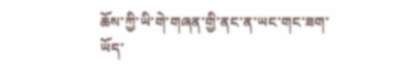ཆོས་ཀྱི་ཡི་གེ་གཞན་གྱི་ནང་ན་ཡང་གང་ཟག་ཡོད་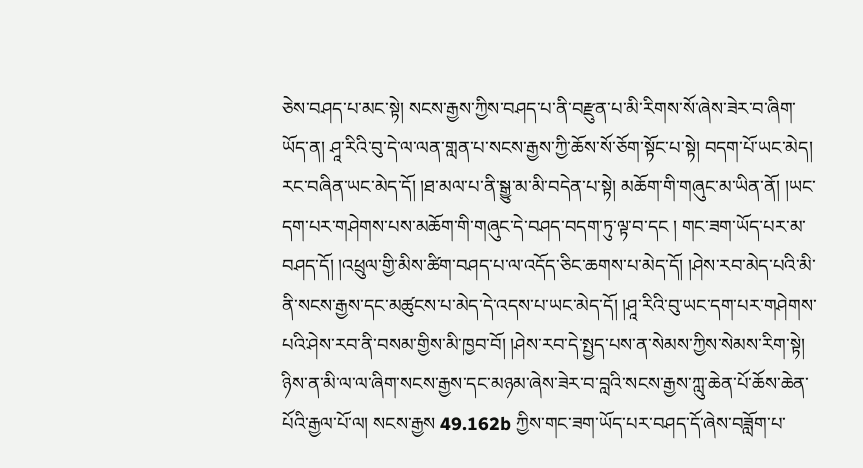ཅེས་བཤད་པ་མང་སྟེ། སངས་རྒྱས་ཀྱིས་བཤད་པ་ནི་བརྫུན་པ་མི་རིགས་སོ་ཞེས་ཟེར་བ་ཞིག་ཡོད་ན། ཤཱ་རིའི་བུ་དེ་ལ་ལན་གླན་པ་སངས་རྒྱས་ཀྱི་ཆོས་སོ་ཅོག་སྟོང་པ་སྟེ། བདག་པོ་ཡང་མེད། རང་བཞིན་ཡང་མེད་དོ། །ཐ་མལ་པ་ནི་སྒྱུ་མ་མི་བདེན་པ་སྟེ། མཆོག་གི་གཞུང་མ་ཡིན་ནོ། །ཡང་དག་པར་གཤེགས་པས་མཆོག་གི་གཞུང་དེ་བཤད་བདག་ཏུ་ལྟ་བ་དང ། གང་ཟག་ཡོད་པར་མ་བཤད་དོ། །འཕྲུལ་གྱི་མིས་ཚིག་བཤད་པ་ལ་འདོད་ཅིང་ཆགས་པ་མེད་དོ། །ཤེས་རབ་མེད་པའི་མི་ནི་སངས་རྒྱས་དང་མཚུངས་པ་མེད་དེ་འདས་པ་ཡང་མེད་དོ། །ཤཱ་རིའི་བུ་ཡང་དག་པར་གཤེགས་པའི་ཤེས་རབ་ནི་བསམ་གྱིས་མི་ཁྱབ་བོ། །ཤེས་རབ་དེ་སྤྱད་པས་ན་སེམས་ཀྱིས་སེམས་རིག་སྟེ། ཉིས་ན་མི་ལ་ལ་ཞིག་སངས་རྒྱས་དང་མཉམ་ཞེས་ཟེར་བ་བླའི་སངས་རྒྱས་ཀླུ་ཆེན་པོ་ཆོས་ཆེན་པོའི་རྒྱལ་པོ་ལ། སངས་རྒྱས 49.162b ཀྱིས་གང་ཟག་ཡོད་པར་བཤད་དོ་ཞེས་བཟློག་པ་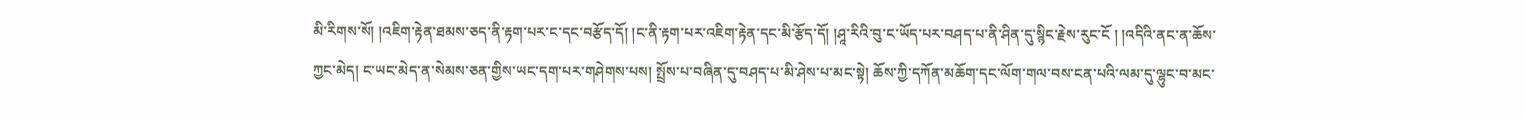མི་རིགས་སོ། །འཇིག་རྟེན་ཐམས་ཅད་ནི་རྟག་པར་ང་དང་བརྩོད་དོ། །ང་ནི་རྟག་པར་འཇིག་རྟེན་དང་མི་རྩོད་དོ། །ཤཱ་རིའི་བུ་ང་ཡོད་པར་བཤད་པ་ནི་ཤིན་དུ་སྙིང་རྗེས་རུང་ངོ ། །འདིའི་ནང་ན་ཆོས་ཀྱང་མེད། ང་ཡང་མེད་ན་སེམས་ཅན་གྱིས་ཡང་དག་པར་གཤེགས་པས། སྤྲོས་པ་བཞིན་དུ་བཤད་པ་མི་ཤེས་པ་མང་སྟེ། ཆོས་ཀྱི་དཀོན་མཆོག་དང་ལོག་གལ་བས་ངན་པའི་ལམ་དུ་ལྷུང་བ་མང་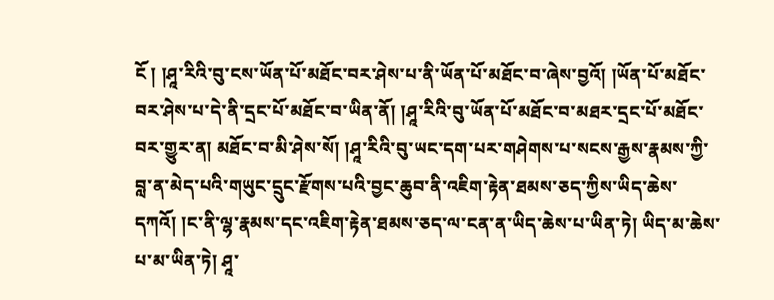ངོ ། །ཤཱ་རིའི་བུ་ངས་ཡོན་པོ་མཐོང་བར་ཤེས་པ་ནི་ཡོན་པོ་མཐོང་བ་ཞེས་བྱའོ། །ཡོན་པོ་མཐོང་བར་ཤེས་པ་དེ་ནི་དྲང་པོ་མཐོང་བ་ཡིན་ནོ། །ཤཱ་རིའི་བུ་ཡོན་པོ་མཐོང་བ་མཐར་དྲང་པོ་མཐོང་བར་གྱུར་ན། མཐོང་བ་མི་ཤེས་སོ། །ཤཱ་རིའི་བུ་ཡང་དག་པར་གཤེགས་པ་སངས་རྒྱས་རྣམས་ཀྱི་བླ་ན་མེད་པའི་གཡུང་དྲུང་རྫོགས་པའི་བྱང་ཆུབ་ནི་འཇིག་རྟེན་ཐམས་ཅད་ཀྱིས་ཡིད་ཆེས་དཀའོ། །ང་ནི་ལྷ་རྣམས་དང་འཇིག་རྟེན་ཐམས་ཅད་ལ་ངན་ན་ཡིད་ཆེས་པ་ཡིན་ཏེ། ཡིད་མ་ཆེས་པ་མ་ཡིན་ཏེ། ཤཱ་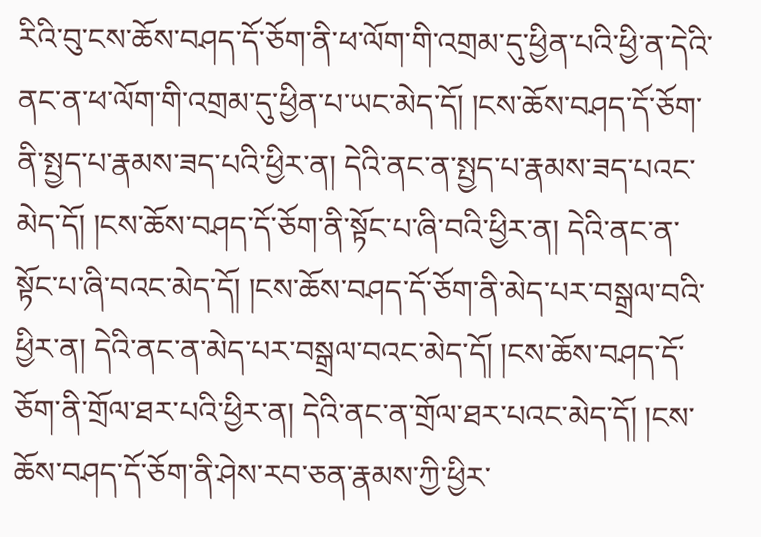རིའི་བུ་ངས་ཆོས་བཤད་དོ་ཅོག་ནི་ཕ་ལོག་གི་འགྲམ་དུ་ཕྱིན་པའི་ཕྱི་ན་དེའི་ནང་ན་ཕ་ལོག་གི་འགྲམ་དུ་ཕྱིན་པ་ཡང་མེད་དོ། །ངས་ཆོས་བཤད་དོ་ཅོག་ནི་སྤྱད་པ་རྣམས་ཟད་པའི་ཕྱིར་ན། དེའི་ནང་ན་སྤྱད་པ་རྣམས་ཟད་པའང་མེད་དོ། །ངས་ཆོས་བཤད་དོ་ཅོག་ནི་སྟོང་པ་ཞི་བའི་ཕྱིར་ན། དེའི་ནང་ན་སྟོང་པ་ཞི་བའང་མེད་དོ། །ངས་ཆོས་བཤད་དོ་ཅོག་ནི་མེད་པར་བསྒྲལ་བའི་ཕྱིར་ན། དེའི་ནང་ན་མེད་པར་བསྒྲལ་བའང་མེད་དོ། །ངས་ཆོས་བཤད་དོ་ཅོག་ནི་གྲོལ་ཐར་པའི་ཕྱིར་ན། དེའི་ནང་ན་གྲོལ་ཐར་པའང་མེད་དོ། །ངས་ཆོས་བཤད་དོ་ཅོག་ནི་ཤེས་རབ་ཅན་རྣམས་ཀྱི་ཕྱིར་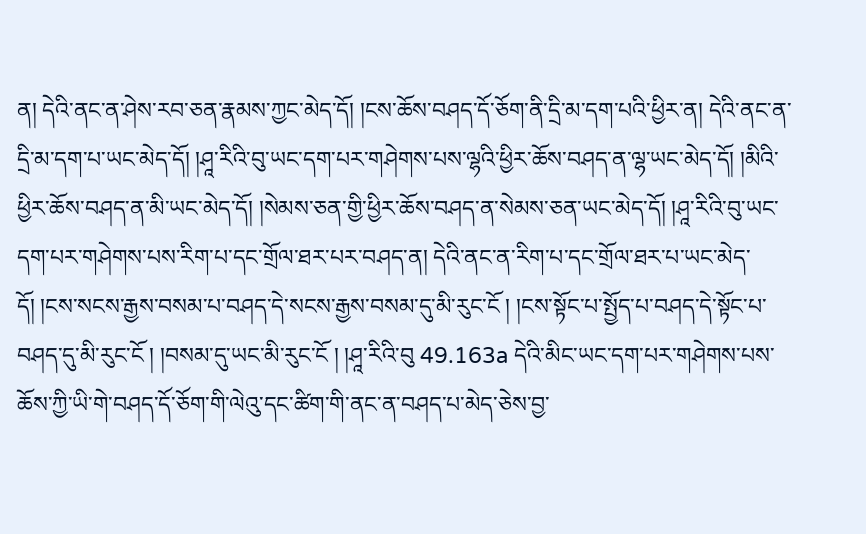ན། དེའི་ནང་ན་ཤེས་རབ་ཅན་རྣམས་ཀྱང་མེད་དོ། །ངས་ཆོས་བཤད་དོ་ཅོག་ནི་དྲི་མ་དག་པའི་ཕྱིར་ན། དེའི་ནང་ན་དྲི་མ་དག་པ་ཡང་མེད་དོ། །ཤཱ་རིའི་བུ་ཡང་དག་པར་གཤེགས་པས་ལྷའི་ཕྱིར་ཆོས་བཤད་ན་ལྷ་ཡང་མེད་དོ། །མིའི་ཕྱིར་ཆོས་བཤད་ན་མི་ཡང་མེད་དོ། །སེམས་ཅན་གྱི་ཕྱིར་ཆོས་བཤད་ན་སེམས་ཅན་ཡང་མེད་དོ། །ཤཱ་རིའི་བུ་ཡང་དག་པར་གཤེགས་པས་རིག་པ་དང་གྲོལ་ཐར་པར་བཤད་ན། དེའི་ནང་ན་རིག་པ་དང་གྲོལ་ཐར་པ་ཡང་མེད་དོ། །ངས་སངས་རྒྱས་བསམ་པ་བཤད་དེ་སངས་རྒྱས་བསམ་དུ་མི་རུང་ངོ ། །ངས་སྟོང་པ་སྤྱོད་པ་བཤད་དེ་སྟོང་པ་བཤད་དུ་མི་རུང་ངོ ། །བསམ་དུ་ཡང་མི་རུང་ངོ ། །ཤཱ་རིའི་བུ 49.163a དེའི་མིང་ཡང་དག་པར་གཤེགས་པས་ཆོས་ཀྱི་ཡི་གེ་བཤད་དོ་ཅོག་གི་ལེའུ་དང་ཚིག་གི་ནང་ན་བཤད་པ་མེད་ཅེས་བྱ་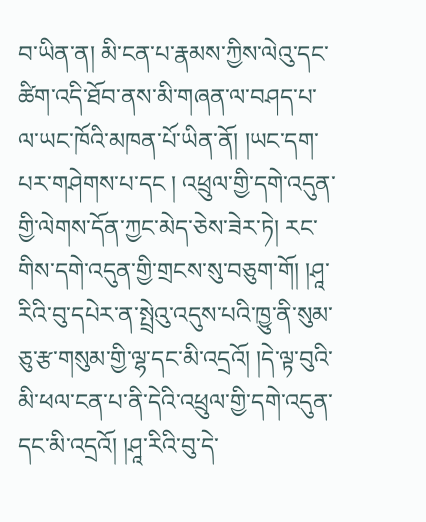བ་ཡིན་ན། མི་ངན་པ་རྣམས་ཀྱིས་ལེའུ་དང་ཚིག་འདི་ཐོབ་ནས་མི་གཞན་ལ་བཤད་པ་ལ་ཡང་ཁོའི་མཁན་པོ་ཡིན་ནོ། །ཡང་དག་པར་གཤེགས་པ་དང ། འཕྲུལ་གྱི་དགེ་འདུན་གྱི་ལེགས་དོན་ཀྱང་མེད་ཅེས་ཟེར་ཏེ། རང་གིས་དགེ་འདུན་གྱི་གྲངས་སུ་བཅུག་གོ། །ཤཱ་རིའི་བུ་དཔེར་ན་སྤྲེའུ་འདུས་པའི་ཁྱུ་ནི་སུམ་ཅུ་རྩ་གསུམ་གྱི་ལྷ་དང་མི་འདྲའོ། །དེ་ལྟ་བུའི་མི་ཕལ་ངན་པ་ནི་དེའི་འཕྲུལ་གྱི་དགེ་འདུན་དང་མི་འདྲའོ། །ཤཱ་རིའི་བུ་དེ་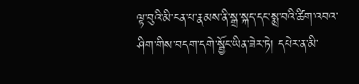ལྟ་བུའི་མི་ངན་པ་རྣམས་ནི་སྒྲ་སྐད་དང་སྨྲ་བའི་ཚིག་འབའ་ཤིག་གིས་བདག་དགེ་སྦྱོང་ཡིན་ཟེར་ཏེ། དཔེར་ན་མི་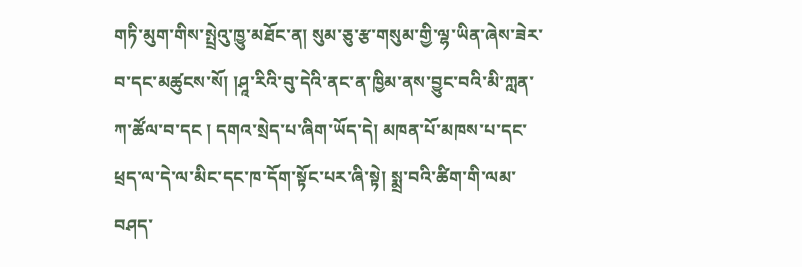གཏི་མུག་གིས་སྤྲེའུ་ཁྱུ་མཐོང་ན། སུམ་ཅུ་རྩ་གསུམ་གྱི་ལྷ་ཡིན་ཞེས་ཟེར་བ་དང་མཚུངས་སོ། །ཤཱ་རིའི་བུ་དེའི་ནང་ན་ཁྱིམ་ནས་བྱུང་བའི་མི་ཀླན་ཀ་ཚོལ་བ་དང ། དགའ་སྲེད་པ་ཞིག་ཡོད་དེ། མཁན་པོ་མཁས་པ་དང་ཕྲད་ལ་དེ་ལ་མིང་དང་ཁ་དོག་སྟོང་པར་ཞི་སྟེ། སྨྲ་བའི་ཚིག་གི་ལམ་བཤད་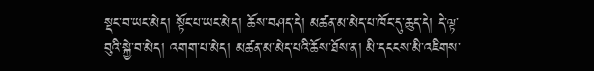སྡང་བ་ཡང་མེད། སྟོང་པ་ཡང་མེད། ཆོས་བཤད་དེ། མཚན་མ་མེད་པ་ཁོང་དུ་ཆུད་དེ། དེ་ལྟ་བུའི་སྐྱེ་བ་མེད། འགག་པ་མེད། མཚན་མ་མེད་པའི་ཆོས་ཐོས་ན། མི་དངངས་མི་འཇིགས་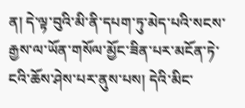ན། དེ་ལྟ་བུའི་མི་ནི་དཔག་ཏུ་མེད་པའི་སངས་རྒྱས་ལ་ཡོན་གསོལ་མྱོང་ཟིན་པར་མངོན་ཏེ་ངའི་ཆོས་ཤེས་པར་ནུས་པས། དེའི་མིང་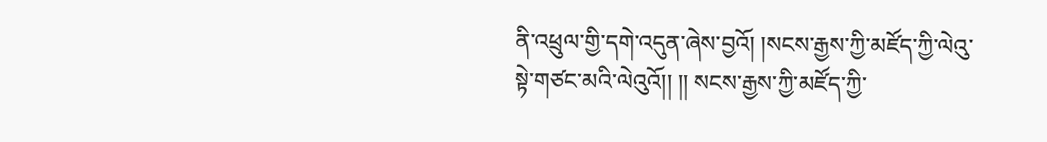ནི་འཕྲུལ་གྱི་དགེ་འདུན་ཞེས་བྱའོ། །སངས་རྒྱས་ཀྱི་མཛོད་ཀྱི་ལེའུ་སྟེ་གཙང་མའི་ལེའུའོ།། །། སངས་རྒྱས་ཀྱི་མཛོད་ཀྱི་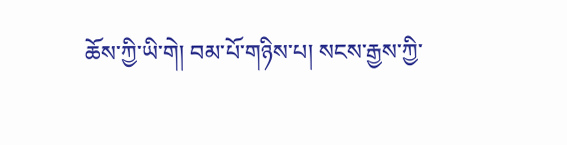ཆོས་ཀྱི་ཡི་གེ། བམ་པོ་གཉིས་པ། སངས་རྒྱས་ཀྱི་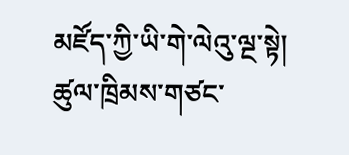མཛོད་ཀྱི་ཡི་གེ་ལེའུ་ལྔ་སྟེ། ཚུལ་ཁྲིམས་གཙང་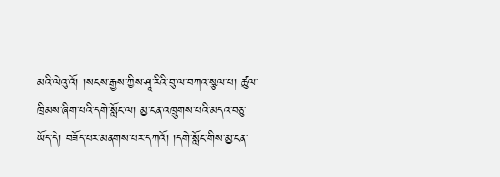མའི་ལེའུ་འོ། །སངས་རྒྱས་ཀྱིས་ཤཱ་རིའི་བུ་ལ་བཀའ་སྩལ་པ། ཚུལ་ཁྲིམས་ཞིག་པའི་དགེ་སློང་ལ། མྱ་ངན་འཁྲུགས་པའི་མདའ་བཅུ་ཡོད་དེ། བཟོད་པར་མནགས་པར་དཀའོ། །དགེ་སློང་གིས་མྱ་ངན་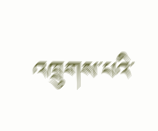འཁྲུགས་པའི་